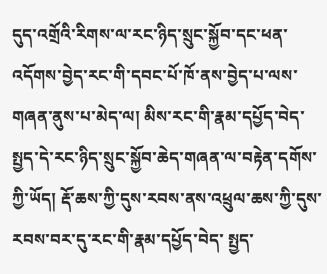དུད་འགྲོའི་རིགས་ལ་རང་ཉིད་སྲུང་སྐྱོབ་དང་ཕན་འདོགས་བྱེད་རང་གི་དབང་པོ་ཁོ་ནས་བྱེད་པ་ལས་གཞན་ནུས་པ་མེད་ལ། མིས་རང་གི་རྣམ་དཔྱོད་བེད་སྤྱད་དེ་རང་ཉིད་སྲུང་སྐྱོབ་ཆེད་གཞན་ལ་བརྟེན་དགོས་ ཀྱི་ཡོད། རྡོ་ཆས་ཀྱི་དུས་རབས་ནས་འཕྲུལ་ཆས་ཀྱི་དུས་རབས་བར་དུ་རང་གི་རྣམ་དཔྱོད་བེད་ སྤྱད་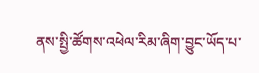ནས་སྤྱི་ཚོགས་འཕེལ་རིམ་ཞིག་བྱུང་ཡོད་པ་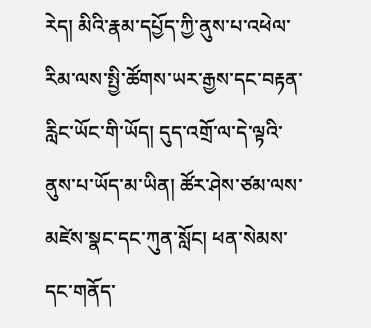རེད། མིའི་རྣམ་དཔྱོད་ཀྱི་ནུས་པ་འཕེལ་རིམ་ལས་སྤྱི་ཚོགས་ཡར་རྒྱས་དང་བརྟན་རླིང་ཡོང་གི་ཡོད། དུད་འགྲོ་ལ་དེ་ལྟའི་ནུས་པ་ཡོད་མ་ཡིན། ཚོར་ཤེས་ཙམ་ལས་མཛེས་སྣང་དང་ཀུན་སློང། ཕན་སེམས་དང་གནོད་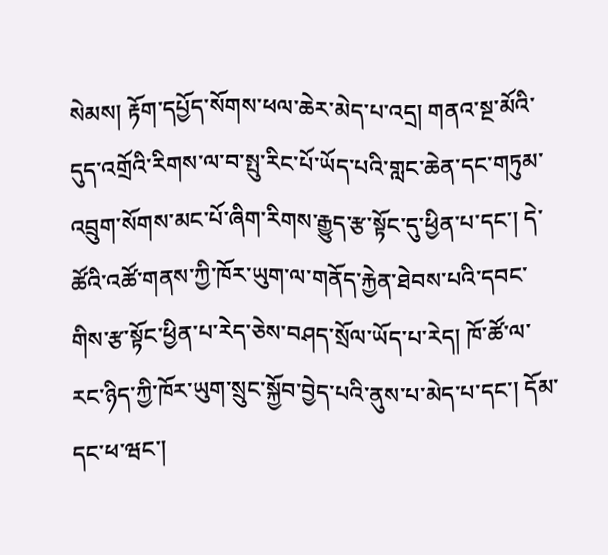སེམས། རྟོག་དཔྱོད་སོགས་ཕལ་ཆེར་མེད་པ་འདྲ། གནའ་སྔ་མོའི་དུད་འགྲོའི་རིགས་ལ་བ་སྤུ་རིང་པོ་ཡོད་པའི་གླང་ཆེན་དང་གཏུམ་འབྲུག་སོགས་མང་པོ་ཞིག་རིགས་རྒྱུད་རྩ་སྟོང་དུ་ཕྱིན་པ་དང་། དེ་ཚོའི་འཚོ་གནས་ཀྱི་ཁོར་ཡུག་ལ་གནོད་རྐྱེན་ཐེབས་པའི་དབང་གིས་རྩ་སྟོང་ཕྱིན་པ་རེད་ཅེས་བཤད་སྲོལ་ཡོད་པ་རེད། ཁོ་ཚོ་ལ་རང་ཉིད་ཀྱི་ཁོར་ཡུག་སྲུང་སྐྱོབ་བྱེད་པའི་ནུས་པ་མེད་པ་དང་། དོམ་དང་ཕ་ཝང་།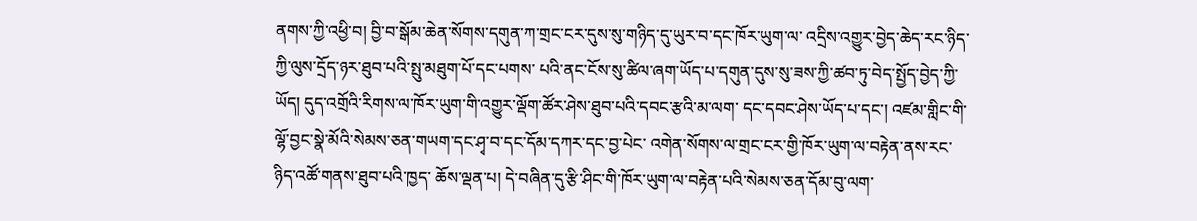ནགས་ཀྱི་འཕྱི་བ། བྱི་བ་སྒོམ་ཆེན་སོགས་དགུན་ཀ་གྲང་ངར་དུས་སུ་གཉིད་དུ་ཡུར་བ་དང་ཁོར་ཡུག་ལ་ འདྲིས་འགྱུར་བྱེད་ཆེད་རང་ཉིད་ཀྱི་ལུས་དྲོད་ཉར་ཐུབ་པའི་སྤུ་མཐུག་པོ་དང་པགས་ པའི་ནང་ངོས་སུ་ཚིལ་ཞག་ཡོད་པ་དགུན་དུས་སུ་ཟས་ཀྱི་ཚབ་ཏུ་བེད་སྤྱོད་བྱེད་ཀྱི་ ཡོད། དུད་འགྲོའི་རིགས་ལ་ཁོར་ཡུག་གི་འགྱུར་ལྡོག་ཚོར་ཤེས་ཐུབ་པའི་དབང་རྩའི་མ་ལག་ དང་དབང་ཤེས་ཡོད་པ་དང་། འཛམ་གླིང་གི་ལྷོ་བྱང་སྣེ་མོའི་སེམས་ཅན་གཡག་དང་ཤྭ་བ་དང་དོམ་དཀར་དང་བྱ་པེང་ འགེན་སོགས་ལ་གྲང་ངར་གྱི་ཁོར་ཡུག་ལ་བརྟེན་ནས་རང་ཉིད་འཚོ་གནས་ཐུབ་པའི་ཁྱད་ ཆོས་ལྡན་པ། དེ་བཞིན་དུ་རྩི་ཤིང་གི་ཁོར་ཡུག་ལ་བརྟེན་པའི་སེམས་ཅན་དོམ་བུ་ལག་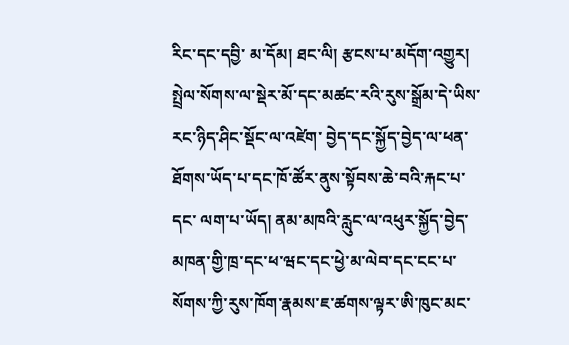རིང་དང་དབྱི་ མ་དོམ། ཐང་ལི། རྩངས་པ་མདོག་འགྱུར། སྤྲེལ་སོགས་ལ་སྡེར་མོ་དང་མཚང་རའི་རུས་སྒྲོམ་དེ་ཡིས་རང་ཉིད་ཤིང་སྡོང་ལ་འཛེག་ བྱེད་དང་སྐྱོད་བྱེད་ལ་ཕན་ཐོགས་ཡོད་པ་དང་ཁོ་ཚོར་ནུས་སྟོབས་ཆེ་བའི་རྐང་པ་དང་ ལག་པ་ཡོད། ནམ་མཁའི་རླུང་ལ་འཕུར་སྐྱོད་བྱེད་མཁན་གྱི་ཁྲ་དང་ཕ་ཝང་དང་ཕྱེ་མ་ལེབ་དང་ངང་པ་ སོགས་ཀྱི་རུས་ཁོག་རྣམས་ཇ་ཚགས་ལྟར་ཨི་ཁུང་མང་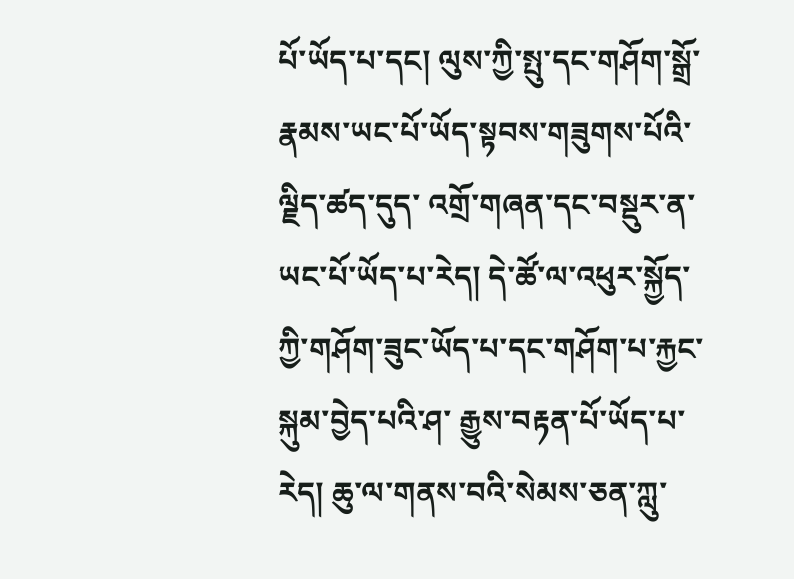པོ་ཡོད་པ་དང། ལུས་ཀྱི་སྤུ་དང་གཤོག་སྒྲོ་རྣམས་ཡང་པོ་ཡོད་སྟབས་གཟུགས་པོའི་ལྗིད་ཚད་དུད་ འགྲོ་གཞན་དང་བསྡུར་ན་ཡང་པོ་ཡོད་པ་རེད། དེ་ཚོ་ལ་འཕུར་སྐྱོད་ཀྱི་གཤོག་ཟུང་ཡོད་པ་དང་གཤོག་པ་རྐྱང་སྐུམ་བྱེད་པའི་ཤ་ རྒྱུས་བརྟན་པོ་ཡོད་པ་རེད། ཆུ་ལ་གནས་བའི་སེམས་ཅན་ཀླུ་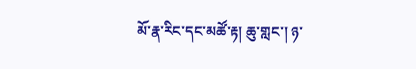མོ་རྣ་རིང་དང་མཚོ་རྟ། ཆུ་གླང་། ཉ་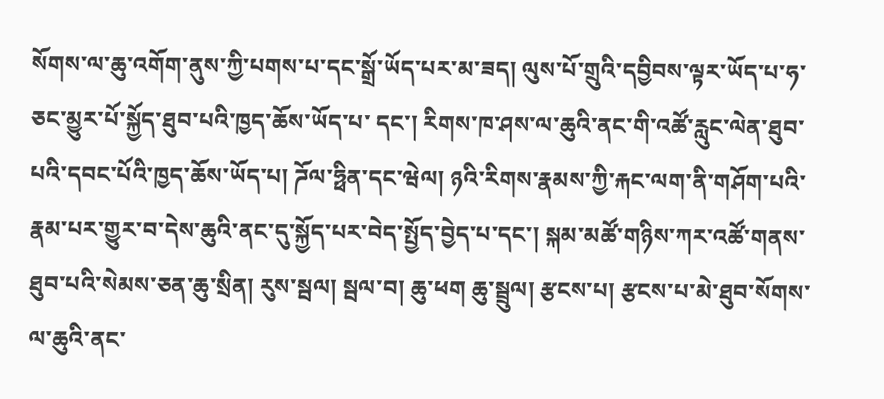སོགས་ལ་ཆུ་འགོག་ནུས་ཀྱི་པགས་པ་དང་སྒྲོ་ཡོད་པར་མ་ཟད། ལུས་པོ་གྲུའི་དབྱིབས་ལྟར་ཡོད་པ་ཧ་ཅང་མྱུར་པོ་སྐྱོད་ཐུབ་པའི་ཁྱད་ཆོས་ཡོད་པ་ དང་། རིགས་ཁ་ཤས་ལ་ཆུའི་ནང་གི་འཚོ་རླུང་ལེན་ཐུབ་པའི་དབང་པོའི་ཁྱད་ཆོས་ཡོད་པ། ཌོལ་ཧྥིན་དང་ཝེལ། ཉའི་རིགས་རྣམས་ཀྱི་རྐང་ལག་ནི་གཤོག་པའི་རྣམ་པར་གྱུར་བ་དེས་ཆུའི་ནང་དུ་སྐྱོད་པར་བེད་སྤྱོད་བྱེད་པ་དང་། སྐམ་མཚོ་གཉིས་ཀར་འཚོ་གནས་ཐུབ་པའི་སེམས་ཅན་ཆུ་སྲིན། རུས་སྦལ། སྦལ་བ། ཆུ་ཕག ཆུ་སྦྲུལ། རྩངས་པ། རྩངས་པ་མེ་ཐུབ་སོགས་ལ་ཆུའི་ནང་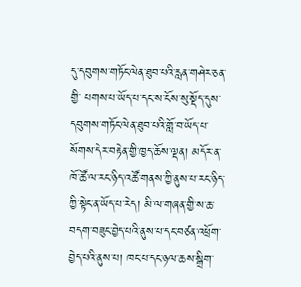དུ་དབུགས་གཏོང་ལེན་ཐུབ་པའི་རླན་གཤེར་ཅན་གྱི་ པགས་པ་ཡོད་པ་དང་ས་ངོས་སུ་སྡོད་དུས་དབུགས་གཏོང་ལེན་ཐུབ་པའི་གློ་བ་ཡོད་པ་ སོགས་དེར་བརྟེན་གྱི་ཁྱད་ཆོས་ལྡན། མདོར་ན་ཁོ་ཚོ་ལ་རང་ཉིད་འཚོ་གནས་ཀྱི་ནུས་པ་རང་ཉིད་ཀྱི་སྟེང་ན་ཡོད་པ་རེད། མི་ལ་གཞན་གྱི་ས་ཆ་བདག་བཟུང་བྱེད་པའི་ནུས་པ་དང་བཙན་འཕྲོག་བྱེད་པའི་ནུས་པ། ཁང་པ་དང་ཉལ་ཆས་སྒྲིག་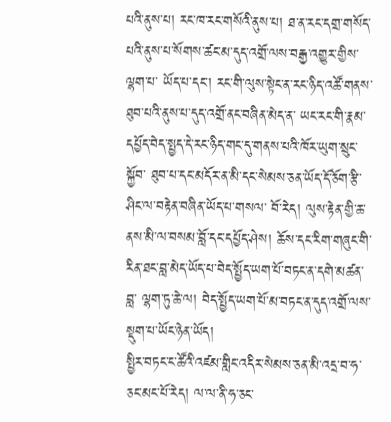པའི་ནུས་པ། རང་ཁ་རང་གསོའི་ནུས་པ། ཐ་ན་རང་དགྲ་གསོད་པའི་ནུས་པ་སོགས་ཚང་མ་དུད་འགྲོ་ལས་བརྒྱ་འགྱུར་གྱིས་ལྷག་པ་ ཡོད་པ་དང་། རང་གི་ལུས་སྟེང་ན་རང་ཉིད་འཚོ་གནས་ཐུབ་པའི་ནུས་པ་དུད་འགྲོ་ནང་བཞིན་མེད་ན་ ཡང་རང་གི་རྣམ་དཔྱོད་བེད་སྤྱད་དེ་རང་ཉིད་གང་དུ་གནས་པའི་ཁོར་ཡུག་སྲུང་སྐྱོབ་ ཐུབ་པ་དང་མདོར་ན་མི་དང་སེམས་ཅན་ཡོད་དོ་ཅོག་རྩི་ཤིང་ལ་བརྟེན་བཞིན་ཡོད་པ་གསལ་ བོ་རེད། ལུས་རྟེན་གྱི་ཆ་ནས་མི་ལ་བསམ་བློ་དང་དཔྱོད་ཤེས། ཆོས་དང་རིག་གཞུང་གི་རིན་ཐང་བླ་མེད་ཡོད་པ་བེད་སྤྱོད་ཡག་པོ་བཏང་ན་དགེ་མཚན་བླ་ ལྷག་ཏུ་ཆེ་ལ། བེད་སྤྱོད་ཡག་པོ་མ་བཏང་ན་དུད་འགྲོ་ལས་སྡུག་པ་ཡོང་ཉེན་ཡོད།
སྤྱིར་བཏང་ང་ཚོའི་འཛམ་གླིང་འདིར་སེམས་ཅན་མི་འདྲ་བ་ཧ་ཅང་མང་པོ་རེད། ལ་ལ་ནི་ཧ་ཅང་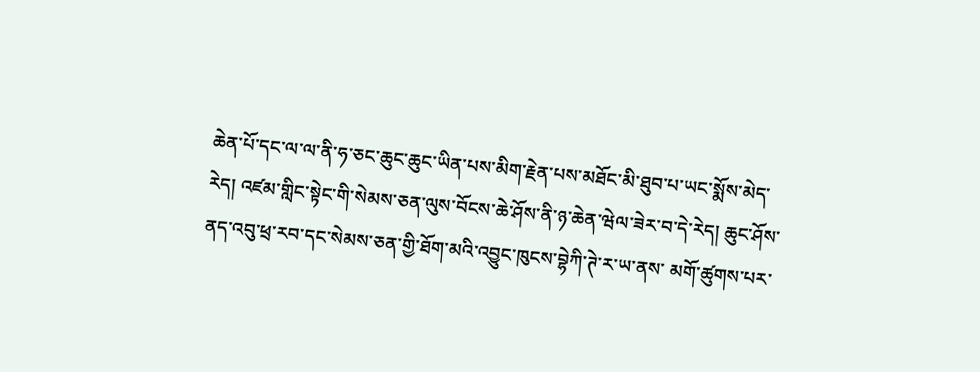ཆེན་པོ་དང་ལ་ལ་ནི་ཧ་ཅང་ཆུང་ཆུང་ཡིན་པས་མིག་རྗེན་པས་མཐོང་མི་ཐུབ་པ་ཡང་སྨོས་མེད་རེད། འཛམ་གླིང་སྟེང་གི་སེམས་ཅན་ལུས་བོངས་ཆེ་ཤོས་ནི་ཉ་ཆེན་ཝེལ་ཟེར་བ་དེ་རེད། ཆུང་ཤོས་ནད་འབུ་ཕྲ་རབ་དང་སེམས་ཅན་གྱི་ཐོག་མའི་འབྱུང་ཁུངས་བྷེཀི་ཊེ་ར་ཡ་ནས་ མགོ་ཚུགས་པར་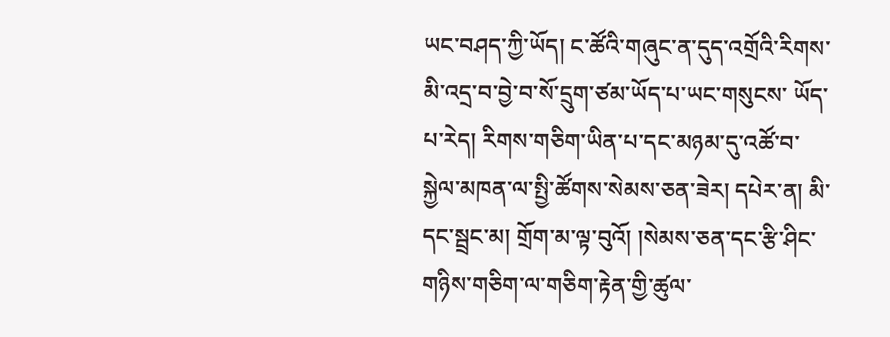ཡང་བཤད་ཀྱི་ཡོད། ང་ཚོའི་གཞུང་ན་དུད་འགྲོའི་རིགས་མི་འདྲ་བ་བྱེ་བ་སོ་དྲུག་ཙམ་ཡོད་པ་ཡང་གསུངས་ ཡོད་པ་རེད། རིགས་གཅིག་ཡིན་པ་དང་མཉམ་དུ་འཚོ་བ་སྐྱེལ་མཁན་ལ་སྤྱི་ཚོགས་སེམས་ཅན་ཟེར། དཔེར་ན། མི་དང་སྦྲང་མ། གྲོག་མ་ལྟ་བུའོ། །སེམས་ཅན་དང་རྩི་ཤིང་གཉིས་གཅིག་ལ་གཅིག་རྟེན་གྱི་ཚུལ་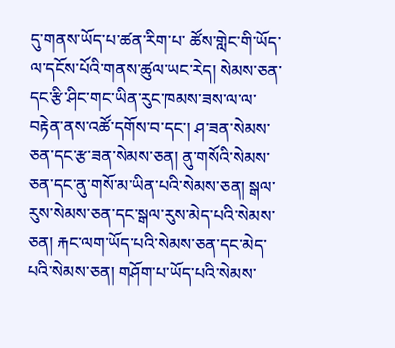དུ་གནས་ཡོད་པ་ཚན་རིག་པ་ ཚོས་གླེང་གི་ཡོད་ལ་དངོས་པོའི་གནས་ཚུལ་ཡང་རེད། སེམས་ཅན་དང་རྩི་ཤིང་གང་ཡིན་རུང་ཁམས་ཟས་ལ་ལ་བརྟེན་ནས་འཚོ་དགོས་བ་དང་། ཤ་ཟན་སེམས་ཅན་དང་རྩ་ཟན་སེམས་ཅན། ནུ་གསོའི་སེམས་ཅན་དང་ནུ་གསོ་མ་ཡིན་པའི་སེམས་ཅན། སྒལ་རུས་སེམས་ཅན་དང་སྒལ་རུས་མེད་པའི་སེམས་ཅན། རྐང་ལག་ཡོད་པའི་སེམས་ཅན་དང་མེད་པའི་སེམས་ཅན། གཤོག་པ་ཡོད་པའི་སེམས་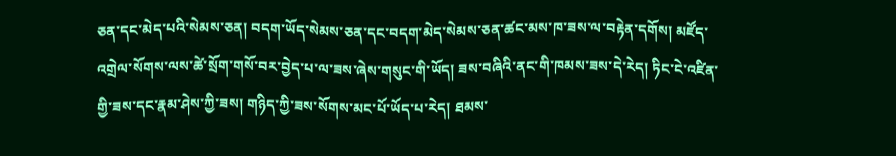ཅན་དང་མེད་པའི་སེམས་ཅན། བདག་ཡོད་སེམས་ཅན་དང་བདག་མེད་སེམས་ཅན་ཚང་མས་ཁ་ཟས་ལ་བརྟེན་དགོས། མཛོད་འགྲེལ་སོགས་ལས་ཚེ་སྲོག་གསོ་བར་བྱེད་པ་ལ་ཟས་ཞེས་གསུང་གི་ཡོད། ཟས་བཞིའི་ནང་གི་ཁམས་ཟས་དེ་རེད། ཏིང་ངེ་འཛིན་གྱི་ཟས་དང་རྣམ་ཤེས་ཀྱི་ཟས། གཉིད་ཀྱི་ཟས་སོགས་མང་པོ་ཡོད་པ་རེད། ཐམས་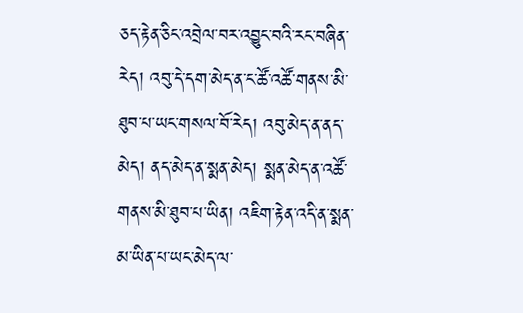ཅད་རྟེན་ཅིང་འབྲེལ་བར་འབྱུང་བའི་རང་བཞིན་རེད། འབུ་དེ་དག་མེད་ན་ང་ཚོ་འཚོ་གནས་མི་ཐུབ་པ་ཡང་གསལ་བོ་རེད། འབུ་མེད་ན་ནད་མེད། ནད་མེད་ན་སྨན་མེད། སྨན་མེད་ན་འཚོ་གནས་མི་ཐུབ་པ་ཡིན། འཇིག་རྟེན་འདི་ན་སྨན་མ་ཡིན་པ་ཡང་མེད་ལ་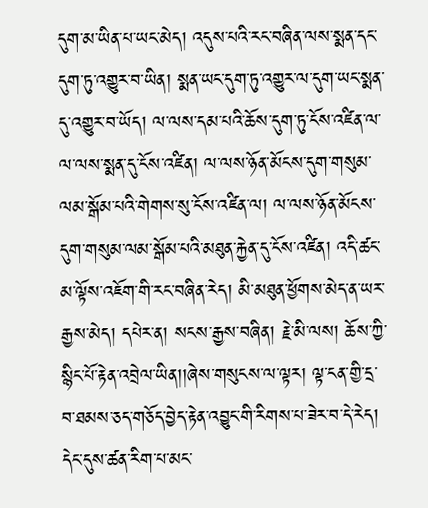དུག་མ་ཡིན་པ་ཡང་མེད། འདུས་པའི་རང་བཞིན་ལས་སྨན་དང་དུག་ཏུ་འགྱུར་བ་ཡིན། སྨན་ཡང་དུག་ཏུ་འགྱུར་ལ་དུག་ཡང་སྨན་དུ་འགྱུར་བ་ཡོད། ལ་ལས་དམ་པའི་ཆོས་དུག་ཏུ་ངོས་འཛིན་ལ་ལ་ལས་སྨན་དུ་ངོས་འཛིན། ལ་ལས་ཉོན་མོངས་དུག་གསུམ་ལམ་སྒོམ་པའི་གེགས་སུ་ངོས་འཛིན་ལ། ལ་ལས་ཉོན་མོངས་དུག་གསུམ་ལམ་སྒོམ་པའི་མཐུན་རྐྱེན་དུ་ངོས་འཛིན། འདི་ཚང་མ་ལྟོས་འཇོག་གི་རང་བཞིན་རེད། མི་མཐུན་ཕྱོགས་མེད་ན་ཡར་རྒྱས་མེད། དཔེར་ན། སངས་རྒྱས་བཞིན། རྗེ་མི་ལས། ཆོས་ཀྱི་སྙིང་པོ་རྟེན་འབྲེལ་ཡིན།།ཞེས་གསུངས་ལ་ལྟར། ལྟ་ངན་གྱི་དྲ་བ་ཐམས་ཅད་གཅོད་བྱེད་རྟེན་འབྱུང་གི་རིགས་པ་ཟེར་བ་དེ་རེད། དེང་དུས་ཚན་རིག་པ་མང་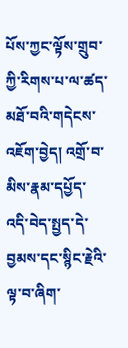པོས་ཀྱང་ལྟོས་གྲུབ་ཀྱི་རིགས་པ་ལ་ཚད་མཐོ་བའི་གདེངས་འཇོག་བྱེད། འགྲོ་བ་མིས་རྣམ་དཔྱོད་འདི་བེད་སྤྱད་དེ་བྱམས་དང་སྙིང་རྗེའི་ལྟ་བ་ཞིག་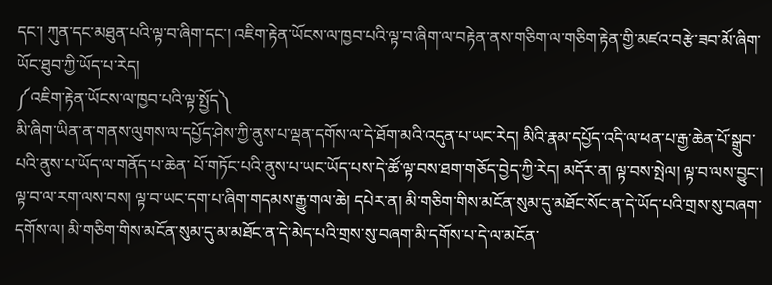དང་། ཀུན་དང་མཐུན་པའི་ལྟ་བ་ཞིག་དང་། འཇིག་རྟེན་ཡོངས་ལ་ཁྱབ་པའི་ལྟ་བ་ཞིག་ལ་བརྟེན་ནས་གཅིག་ལ་གཅིག་རྟེན་གྱི་མཛའ་བརྩེ་ཟབ་མོ་ཞིག་ཡོང་ཐུབ་ཀྱི་ཡོད་པ་རེད།
༼འཇིག་རྟེན་ཡོངས་ལ་ཁྱབ་པའི་ལྟ་སྤྱོད༽
མི་ཞིག་ཡིན་ན་གནས་ལུགས་ལ་དཔྱོད་ཤེས་ཀྱི་ནུས་པ་ལྡན་དགོས་ལ་དེ་ཐོག་མའི་འདུན་པ་ཡང་རེད། མིའི་རྣམ་དཔྱོད་འདི་ལ་ཕན་པ་རྒྱ་ཆེན་པོ་སྒྲུབ་པའི་ནུས་པ་ཡོད་ལ་གནོད་པ་ཆེན་ པོ་གཏོང་པའི་ནུས་པ་ཡང་ཡོད་པས་དེ་ཚོ་ལྟ་བས་ཐག་གཅོད་བྱེད་ཀྱི་རེད། མདོར་ན། ལྟ་བས་སྤེལ། ལྟ་བ་ལས་བྱུང་། ལྟ་བ་ལ་རག་ལས་བས། ལྟ་བ་ཡང་དག་པ་ཞིག་གདམས་རྒྱུ་གལ་ཆེ། དཔེར་ན། མི་གཅིག་གིས་མངོན་སུམ་དུ་མཐོང་སོང་ན་དེ་ཡོད་པའི་གྲས་སུ་བཞག་དགོས་ལ། མི་གཅིག་གིས་མངོན་སུམ་དུ་མ་མཐོང་ན་དེ་མེད་པའི་གྲས་སུ་བཞག་མི་དགོས་པ་དེ་ལ་མངོན་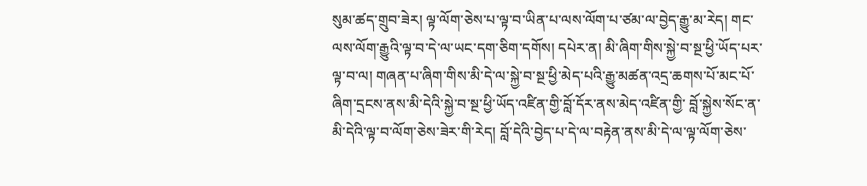སུམ་ཚད་གྲུབ་ཟེར། ལྟ་ལོག་ཅེས་པ་ལྟ་བ་ཡིན་པ་ལས་ལོག་པ་ཙམ་ལ་བྱེད་རྒྱུ་མ་རེད། གང་ལས་ལོག་རྒྱུའི་ལྟ་བ་དེ་ལ་ཡང་དག་ཅིག་དགོས། དཔེར་ན། མི་ཞིག་གིས་སྐྱེ་བ་སྔ་ཕྱི་ཡོད་པར་ལྟ་བ་ལ། གཞན་པ་ཞིག་གིས་མི་དེ་ལ་སྐྱེ་བ་སྔ་ཕྱི་མེད་པའི་རྒྱུ་མཚན་འདྲ་ཆགས་པོ་མང་པོ་ ཞིག་དྲངས་ནས་མི་དེའི་སྐྱེ་བ་སྔ་ཕྱི་ཡོད་འཛིན་གྱི་བློ་དོར་ནས་མེད་འཛིན་གྱི་ བློ་སྐྱེས་སོང་ན་མི་དེའི་ལྟ་བ་ལོག་ཅེས་ཟེར་གི་རེད། བློ་དེའི་བྱེད་པ་དེ་ལ་བརྟེན་ནས་མི་དེ་ལ་ལྟ་ལོག་ཅེས་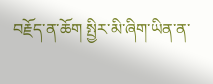བརྗོད་ན་ཆོག སྤྱིར་མི་ཞིག་ཡིན་ན་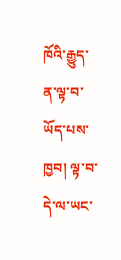ཁོའི་རྒྱུད་ན་ལྟ་བ་ཡོད་པས་ཁྱབ། ལྟ་བ་དེ་ལ་ཡང་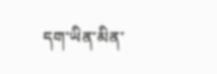དག་ཡིན་མིན་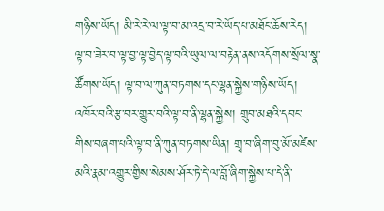གཉིས་ཡོད། མི་རེ་རེ་ལ་ལྟ་བ་མ་འདྲ་བ་རེ་ཡོད་པ་མཐོང་ཆོས་རེད། ལྟ་བ་ཟེར་བ་ལྟ་བྱ་ལྟ་བྱེད་ལྟ་བའི་ཡུལ་ལ་བརྟེན་ནས་འདོགས་སྲོལ་སྣ་ཚོགས་ཡོད། ལྟ་བ་ལ་ཀུན་བཏགས་དང་ལྷན་སྐྱེས་གཉིས་ཡོད། འཁོར་བའི་རྩ་བར་གྱུར་བའི་ལྟ་བ་ནི་ལྷན་སྐྱེས། གྲུབ་མཐའི་དབང་གིས་བཞག་པའི་ལྟ་བ་ནི་ཀུན་བཏགས་ཡིན། གྲྭ་བ་ཞིག་བུ་མོ་མཛེས་མའི་རྣམ་འགྱུར་གྱིས་སེམས་ཤོར་ཏེ་དེ་ལ་བློ་ཞིག་སྐྱེས་པ་དེ་ནི་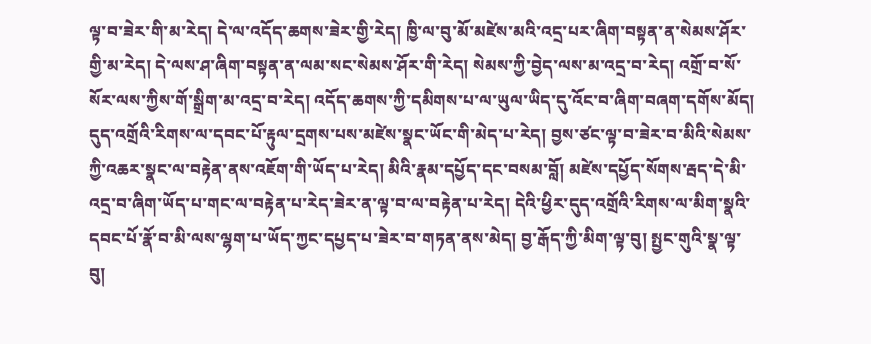ལྟ་བ་ཟེར་གི་མ་རེད། དེ་ལ་འདོད་ཆགས་ཟེར་གྱི་རེད། ཁྱི་ལ་བུ་མོ་མཛེས་མའི་འདྲ་པར་ཞིག་བསྟན་ན་སེམས་ཤོར་གྱི་མ་རེད། དེ་ལས་ཤ་ཞིག་བསྟན་ན་ལམ་སང་སེམས་ཤོར་གི་རེད། སེམས་ཀྱི་བྱེད་ལས་མ་འདྲ་བ་རེད། འགྲོ་བ་སོ་སོར་ལས་ཀྱིས་གོ་སྒྲིག་མ་འདྲ་བ་རེད། འདོད་ཆགས་ཀྱི་དམིགས་པ་ལ་ཡུལ་ཡིད་དུ་འོང་བ་ཞིག་བཞག་དགོས་མོད། དུད་འགྲོའི་རིགས་ལ་དབང་པོ་རྟུལ་དྲགས་པས་མཛེས་སྣང་ཡོང་གི་མེད་པ་རེད། བྱས་ཙང་ལྟ་བ་ཟེར་བ་མིའི་སེམས་ཀྱི་འཆར་སྣང་ལ་བརྟེན་ནས་འཇོག་གི་ཡོད་པ་རེད། མིའི་རྣམ་དཔྱོད་དང་བསམ་བློ། མཛེས་དཔྱོད་སོགས་རྦད་དེ་མི་འདྲ་བ་ཞིག་ཡོད་པ་གང་ལ་བརྟེན་པ་རེད་ཟེར་ན་ལྟ་བ་ལ་བརྟེན་པ་རེད། དེའི་ཕྱིར་དུད་འགྲོའི་རིགས་ལ་མིག་སྣའི་དབང་པོ་རྣོ་བ་མི་ལས་ལྷག་པ་ཡོད་ཀྱང་དཔྱད་པ་ཟེར་བ་གཏན་ནས་མེད། བྱ་རྒོད་ཀྱི་མིག་ལྟ་བུ། སྤྱང་གུའི་སྣ་ལྟ་བུ།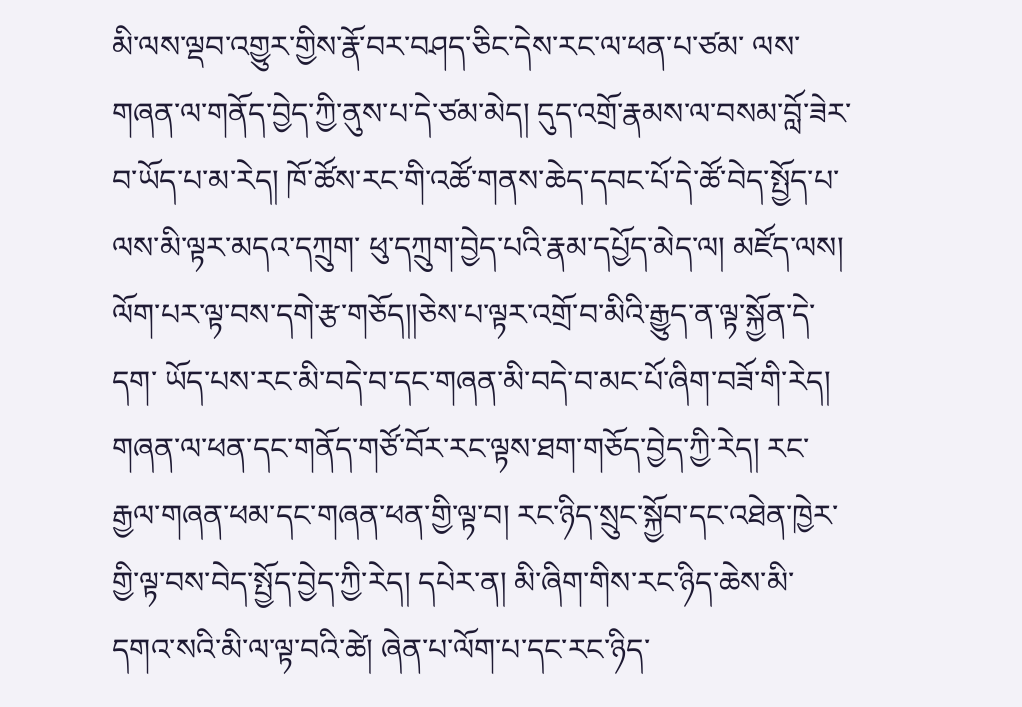མི་ལས་ལྡབ་འགྱུར་གྱིས་རྣོ་བར་བཤད་ཅིང་དེས་རང་ལ་ཕན་པ་ཙམ་ ལས་གཞན་ལ་གནོད་བྱེད་ཀྱི་ནུས་པ་དེ་ཙམ་མེད། དུད་འགྲོ་རྣམས་ལ་བསམ་བློ་ཟེར་བ་ཡོད་པ་མ་རེད། ཁོ་ཚོས་རང་གི་འཚོ་གནས་ཆེད་དབང་པོ་དེ་ཚོ་བེད་སྤྱོད་པ་ལས་མི་ལྟར་མདའ་དཀྲུག་ ཕུ་དཀྲུག་བྱེད་པའི་རྣམ་དཔྱོད་མེད་ལ། མཛོད་ལས། ལོག་པར་ལྟ་བས་དགེ་རྩ་གཅོད།།ཅེས་པ་ལྟར་འགྲོ་བ་མིའི་རྒྱུད་ན་ལྟ་སྐྱོན་དེ་དག་ ཡོད་པས་རང་མི་བདེ་བ་དང་གཞན་མི་བདེ་བ་མང་པོ་ཞིག་བཟོ་གི་རེད། གཞན་ལ་ཕན་དང་གནོད་གཙོ་བོར་རང་ལྟས་ཐག་གཅོད་བྱེད་ཀྱི་རེད། རང་རྒྱལ་གཞན་ཕམ་དང་གཞན་ཕན་གྱི་ལྟ་བ། རང་ཉིད་སྲུང་སྐྱོབ་དང་འཐེན་ཁྱེར་གྱི་ལྟ་བས་བེད་སྤྱོད་བྱེད་ཀྱི་རེད། དཔེར་ན། མི་ཞིག་གིས་རང་ཉིད་ཆེས་མི་དགའ་སའི་མི་ལ་ལྟ་བའི་ཚེ། ཞེན་པ་ལོག་པ་དང་རང་ཉིད་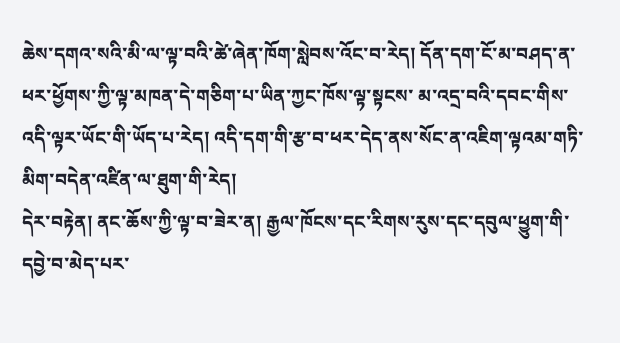ཆེས་དགའ་སའི་མི་ལ་ལྟ་བའི་ཚེ་ཞེན་ཁོག་སླེབས་འོང་བ་རེད། དོན་དག་ངོ་མ་བཤད་ན་ཕར་ཕྱོགས་ཀྱི་ལྟ་མཁན་དེ་གཅིག་པ་ཡིན་ཀྱང་ཁོས་ལྟ་སྟངས་ མ་འདྲ་བའི་དབང་གིས་འདི་ལྟར་ཡོང་གི་ཡོད་པ་རེད། འདི་དག་གི་རྩ་བ་ཕར་དེད་ནས་སོང་ན་འཇིག་ལྟའམ་གཏི་མིག་བདེན་འཛིན་ལ་ཐུག་གི་རེད།
དེར་བརྟེན། ནང་ཆོས་ཀྱི་ལྟ་བ་ཟེར་ན། རྒྱལ་ཁོངས་དང་རིགས་རུས་དང་དབུལ་ཕྱུག་གི་དབྱེ་བ་མེད་པར་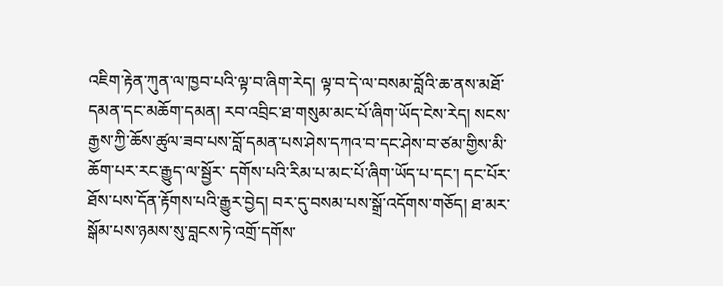འཇིག་རྟེན་ཀུན་ལ་ཁྱབ་པའི་ལྟ་བ་ཞིག་རེད། ལྟ་བ་དེ་ལ་བསམ་བློའི་ཆ་ནས་མཐོ་དམན་དང་མཆོག་དམན། རབ་འབྲིང་ཐ་གསུམ་མང་པོ་ཞིག་ཡོད་ངེས་རེད། སངས་རྒྱས་ཀྱི་ཆོས་ཚུལ་ཟབ་པས་བློ་དམན་པས་ཤེས་དཀའ་བ་དང་ཤེས་བ་ཙམ་གྱིས་མི་ཆོག་པར་རང་རྒྱུད་ལ་སྦྱོར་ དགོས་པའི་རིམ་པ་མང་པོ་ཞིག་ཡོད་པ་དང་། དང་པོར་ཐོས་པས་དོན་རྟོགས་པའི་རྒྱུར་བྱེད། བར་དུ་བསམ་པས་སྒྲོ་འདོགས་གཅོད། ཐ་མར་སྒོམ་པས་ཉམས་སུ་བླངས་ཏེ་འགྲོ་དགོས་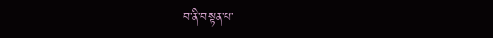བ་ནི་བསྟན་པ་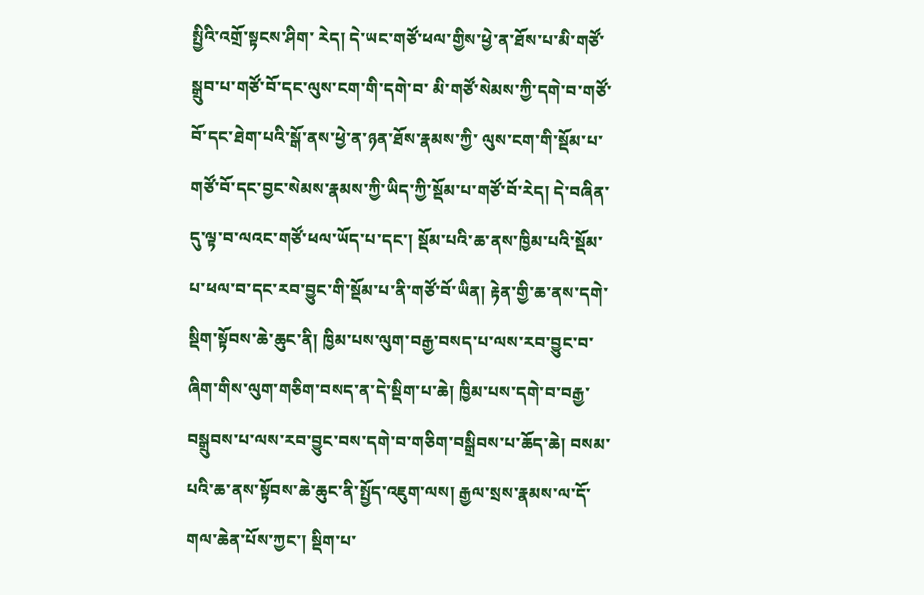སྤྱིའི་འགྲོ་སྟངས་ཤིག་ རེད། དེ་ཡང་གཙོ་ཕལ་གྱིས་ཕྱེ་ན་ཐོས་པ་མི་གཙོ་སྒྲུབ་པ་གཙོ་བོ་དང་ལུས་ངག་གི་དགེ་བ་ མི་གཙོ་སེམས་ཀྱི་དགེ་བ་གཙོ་བོ་དང་ཐེག་པའི་སྒོ་ནས་ཕྱེ་ན་ཉན་ཐོས་རྣམས་ཀྱི་ ལུས་ངག་གི་སྡོམ་པ་གཙོ་བོ་དང་བྱང་སེམས་རྣམས་ཀྱི་ཡིད་ཀྱི་སྡོམ་པ་གཙོ་བོ་རེད། དེ་བཞིན་དུ་ལྟ་བ་ལའང་གཙོ་ཕལ་ཡོད་པ་དང་། སྡོམ་པའི་ཆ་ནས་ཁྱིམ་པའི་སྡོམ་པ་ཕལ་བ་དང་རབ་བྱུང་གི་སྡོམ་པ་ནི་གཙོ་བོ་ཡིན། རྟེན་གྱི་ཆ་ནས་དགེ་སྡིག་སྟོབས་ཆེ་ཆུང་ནི། ཁྱིམ་པས་ལུག་བརྒྱ་བསད་པ་ལས་རབ་བྱུང་བ་ཞིག་གིས་ལུག་གཅིག་བསད་ན་དེ་སྡིག་པ་ཆེ། ཁྱིམ་པས་དགེ་བ་བརྒྱ་བསྒྲུབས་པ་ལས་རབ་བྱུང་བས་དགེ་བ་གཅིག་བསྒྲིབས་པ་ཆོད་ཆེ། བསམ་པའི་ཆ་ནས་སྟོབས་ཆེ་ཆུང་ནི་སྤྱོད་འཇུག་ལས། རྒྱལ་སྲས་རྣམས་ལ་དོ་གལ་ཆེན་པོས་ཀྱང་། སྡིག་པ་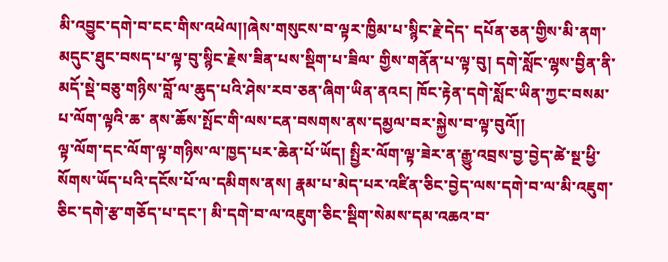མི་འབྱུང་དགེ་བ་ངང་གིས་འཕེལ།།ཞེས་གསུངས་བ་ལྟར་ཁྱིམ་པ་སྙིང་རྗེ་དེད་ དཔོན་ཅན་གྱིས་མི་ནག་མདུང་ཐུང་བསད་པ་ལྟ་བུ་སྙིང་རྗེས་ཟིན་པས་སྡིག་པ་ཟིལ་ གྱིས་གནོན་པ་ལྟ་བུ། དགེ་སློང་ལྷས་བྱིན་ནི་མདོ་སྡེ་བཅུ་གཉིས་བློ་ལ་ཆུད་པའི་ཤེས་རབ་ཅན་ཞིག་ཡིན་ནའང། ཁོང་རྟེན་དགེ་སློང་ཡིན་ཀྱང་བསམ་པ་ལོག་ལྟའི་ཆ་ ནས་ཆོས་སྤོང་གི་ལས་ངན་བསགས་ནས་དམྱལ་བར་སྐྱེས་བ་ལྟ་བུའོ།།
ལྟ་ལོག་དང་ལོག་ལྟ་གཉིས་ལ་ཁྱད་པར་ཆེན་པོ་ཡོད། སྤྱིར་ལོག་ལྟ་ཟེར་ན་རྒྱུ་འབྲས་བྱ་བྱེད་ཚེ་སྔ་ཕྱི་སོགས་ཡོད་པའི་དངོས་པོ་ལ་དམིགས་ནས། རྣམ་པ་མེད་པར་འཛིན་ཅིང་བྱེད་ལས་དགེ་བ་ལ་མི་འཇུག་ཅིང་དགེ་རྩ་གཅོད་པ་དང་། མི་དགེ་བ་ལ་འཇུག་ཅིང་སྡིག་སེམས་དམ་འཆའ་བ་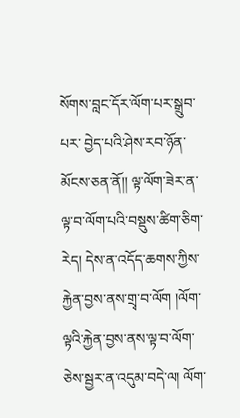སོགས་བླང་དོར་ལོག་པར་སྒྲུབ་པར་ བྱེད་པའི་ཤེས་རབ་ཉོན་མོངས་ཅན་ནོ།། ལྟ་ལོག་ཟེར་ན་ལྟ་བ་ལོག་པའི་བསྡུས་ཚིག་ཅིག་རེད། དེས་ན་འདོད་ཆགས་ཀྱིས་རྐྱེན་བྱས་ནས་གྲྭ་བ་ལོག །ལོག་ལྟའི་རྐྱེན་བྱས་ནས་ལྟ་བ་ལོག་ཅེས་སྦྱར་ན་འདུམ་བདེ་ལ། ལོག་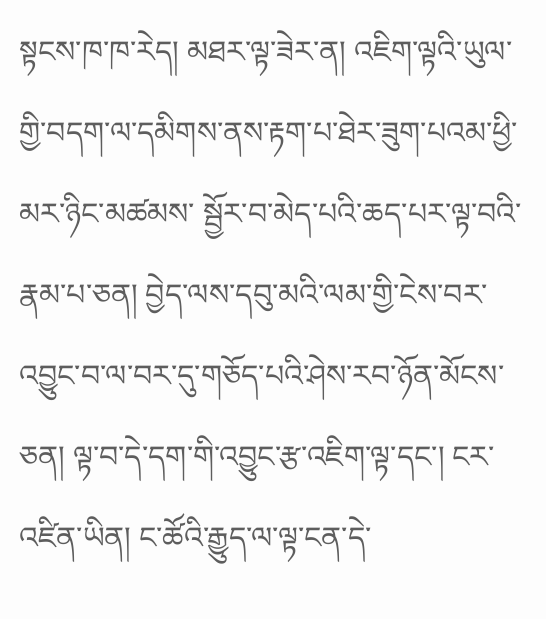སྟངས་ཁ་ཁ་རེད། མཐར་ལྟ་ཟེར་ན། འཇིག་ལྟའི་ཡུལ་གྱི་བདག་ལ་དམིགས་ནས་རྟག་པ་ཐེར་ཟུག་པའམ་ཕྱི་མར་ཉིང་མཚམས་ སྦྱོར་བ་མེད་པའི་ཆད་པར་ལྟ་བའི་རྣམ་པ་ཅན། བྱེད་ལས་དབུ་མའི་ལམ་གྱི་ངེས་བར་འབྱུང་བ་ལ་བར་དུ་གཅོད་པའི་ཤེས་རབ་ཉོན་མོངས་ཅན། ལྟ་བ་དེ་དག་གི་འབྱུང་རྩ་འཇིག་ལྟ་དང་། ངར་འཛིན་ཡིན། ང་ཚོའི་རྒྱུད་ལ་ལྟ་ངན་དེ་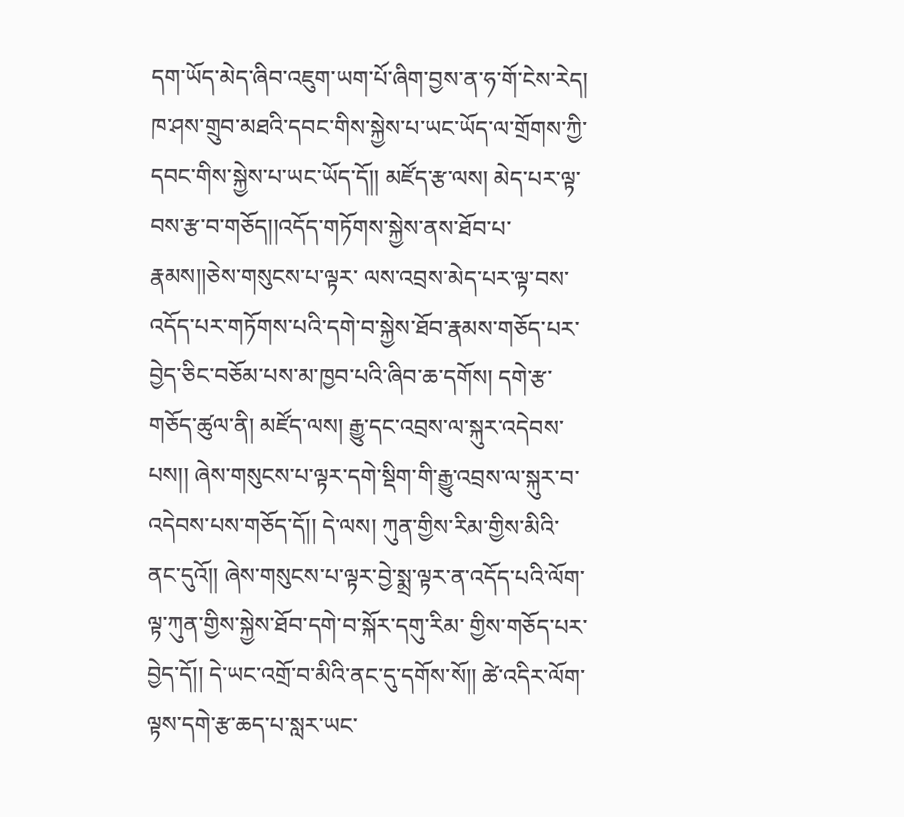དག་ཡོད་མེད་ཞིབ་འཇུག་ཡག་པོ་ཞིག་བྱས་ན་ཧ་གོ་ངེས་རེད། ཁ་ཤས་གྲུབ་མཐའི་དབང་གིས་སྐྱེས་པ་ཡང་ཡོད་ལ་གྲོགས་ཀྱི་དབང་གིས་སྐྱེས་པ་ཡང་ཡོད་དོ།། མཛོད་རྩ་ལས། མེད་པར་ལྟ་བས་རྩ་བ་གཅོད།།འདོད་གཏོགས་སྐྱེས་ནས་ཐོབ་པ་རྣམས།།ཅེས་གསུངས་པ་ལྟར་ ལས་འབྲས་མེད་པར་ལྟ་བས་འདོད་པར་གཏོགས་པའི་དགེ་བ་སྐྱེས་ཐོབ་རྣམས་གཅོད་པར་ བྱེད་ཅིང་བཅོམ་པས་མ་ཁྱབ་པའི་ཞིབ་ཆ་དགོས། དགེ་རྩ་གཅོད་ཚུལ་ནི། མཛོད་ལས། རྒྱུ་དང་འབྲས་ལ་སྐུར་འདེབས་པས།། ཞེས་གསུངས་པ་ལྟར་དགེ་སྡིག་གི་རྒྱུ་འབྲས་ལ་སྐུར་བ་འདེབས་པས་གཅོད་དོ།། དེ་ལས། ཀུན་གྱིས་རིམ་གྱིས་མིའི་ནང་དུའོ།། ཞེས་གསུངས་པ་ལྟར་བྱེ་སྨྲ་ལྟར་ན་འདོད་པའི་ལོག་ལྟ་ཀུན་གྱིས་སྐྱེས་ཐོབ་དགེ་བ་སྐོར་དགུ་རིམ་ གྱིས་གཅོད་པར་བྱེད་དོ།། དེ་ཡང་འགྲོ་བ་མིའི་ནང་དུ་དགོས་སོ།། ཚེ་འདིར་ལོག་ལྟས་དགེ་རྩ་ཆད་པ་སླར་ཡང་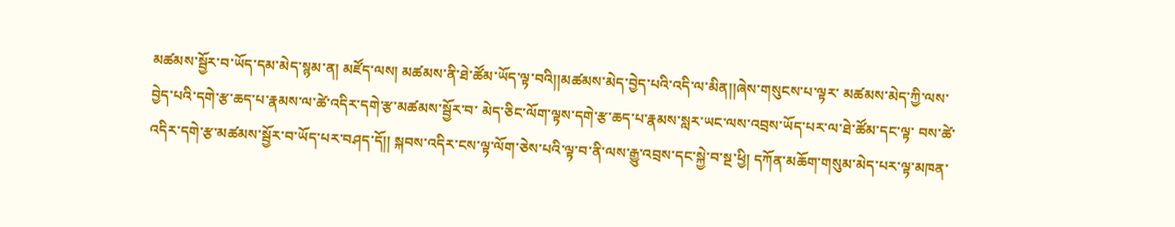མཚམས་སྦྱོར་བ་ཡོད་དམ་མེད་སྙམ་ན། མཛོད་ལས། མཚམས་ནི་ཐེ་ཚོམ་ཡོད་ལྟ་བའི།།མཚམས་མེད་བྱེད་པའི་འདི་ལ་མིན།།ཞེས་གསུངས་པ་ལྟར་ མཚམས་མེད་ཀྱི་ལས་བྱེད་པའི་དགེ་རྩ་ཆད་པ་རྣམས་ལ་ཚེ་འདིར་དགེ་རྩ་མཚམས་སྦྱོར་བ་ མེད་ཅིང་ལོག་ལྟས་དགེ་རྩ་ཆད་པ་རྣམས་སླར་ཡང་ལས་འབྲས་ཡོད་པར་ལ་ཐེ་ཚོམ་དང་ལྟ་ བས་ཚེ་འདིར་དགེ་རྩ་མཚམས་སྦྱོར་བ་ཡོད་པར་བཤད་དོ།། སྐབས་འདིར་ངས་ལྟ་ལོག་ཅེས་པའི་ལྟ་བ་ནི་ལས་རྒྱུ་འབྲས་དང་སྐྱེ་བ་སྔ་ཕྱི། དཀོན་མཆོག་གསུམ་མེད་པར་ལྟ་མཁན་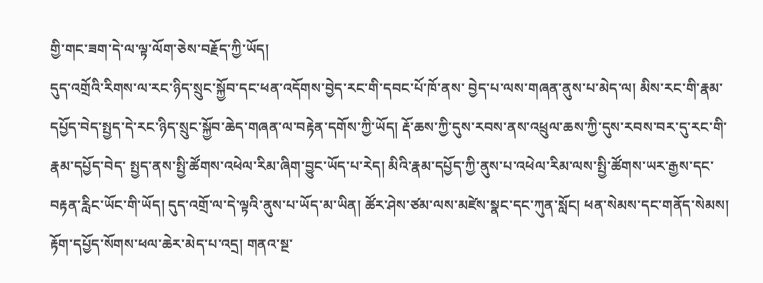གྱི་གང་ཟག་དེ་ལ་ལྟ་ལོག་ཅེས་བརྗོད་ཀྱི་ཡོད།
དུད་འགྲོའི་རིགས་ལ་རང་ཉིད་སྲུང་སྐྱོབ་དང་ཕན་འདོགས་བྱེད་རང་གི་དབང་པོ་ཁོ་ནས་ བྱེད་པ་ལས་གཞན་ནུས་པ་མེད་ལ། མིས་རང་གི་རྣམ་དཔྱོད་བེད་སྤྱད་དེ་རང་ཉིད་སྲུང་སྐྱོབ་ཆེད་གཞན་ལ་བརྟེན་དགོས་ཀྱི་ཡོད། རྡོ་ཆས་ཀྱི་དུས་རབས་ནས་འཕྲུལ་ཆས་ཀྱི་དུས་རབས་བར་དུ་རང་གི་རྣམ་དཔྱོད་བེད་ སྤྱད་ནས་སྤྱི་ཚོགས་འཕེལ་རིམ་ཞིག་བྱུང་ཡོད་པ་རེད། མིའི་རྣམ་དཔྱོད་ཀྱི་ནུས་པ་འཕེལ་རིམ་ལས་སྤྱི་ཚོགས་ཡར་རྒྱས་དང་བརྟན་རླིང་ཡོང་གི་ཡོད། དུད་འགྲོ་ལ་དེ་ལྟའི་ནུས་པ་ཡོད་མ་ཡིན། ཚོར་ཤེས་ཙམ་ལས་མཛེས་སྣང་དང་ཀུན་སློང། ཕན་སེམས་དང་གནོད་སེམས། རྟོག་དཔྱོད་སོགས་ཕལ་ཆེར་མེད་པ་འདྲ། གནའ་སྔ་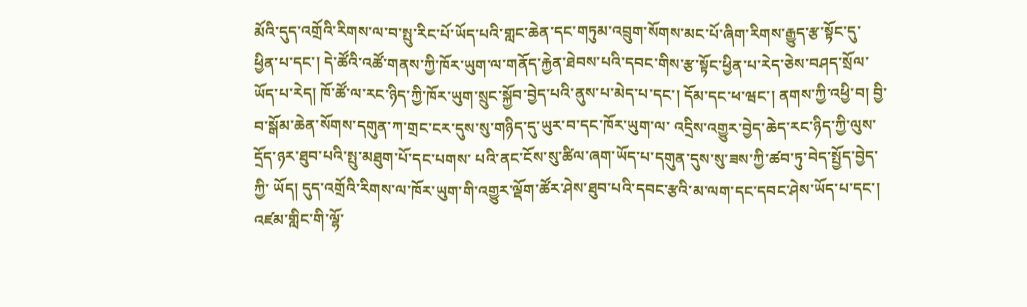མོའི་དུད་འགྲོའི་རིགས་ལ་བ་སྤུ་རིང་པོ་ཡོད་པའི་གླང་ཆེན་དང་གཏུམ་འབྲུག་སོགས་མང་པོ་ཞིག་རིགས་རྒྱུད་རྩ་སྟོང་དུ་ཕྱིན་པ་དང་། དེ་ཚོའི་འཚོ་གནས་ཀྱི་ཁོར་ཡུག་ལ་གནོད་རྐྱེན་ཐེབས་པའི་དབང་གིས་རྩ་སྟོང་ཕྱིན་པ་རེད་ཅེས་བཤད་སྲོལ་ཡོད་པ་རེད། ཁོ་ཚོ་ལ་རང་ཉིད་ཀྱི་ཁོར་ཡུག་སྲུང་སྐྱོབ་བྱེད་པའི་ནུས་པ་མེད་པ་དང་། དོམ་དང་ཕ་ཝང་། ནགས་ཀྱི་འཕྱི་བ། བྱི་བ་སྒོམ་ཆེན་སོགས་དགུན་ཀ་གྲང་ངར་དུས་སུ་གཉིད་དུ་ཡུར་བ་དང་ཁོར་ཡུག་ལ་ འདྲིས་འགྱུར་བྱེད་ཆེད་རང་ཉིད་ཀྱི་ལུས་དྲོད་ཉར་ཐུབ་པའི་སྤུ་མཐུག་པོ་དང་པགས་ པའི་ནང་ངོས་སུ་ཚིལ་ཞག་ཡོད་པ་དགུན་དུས་སུ་ཟས་ཀྱི་ཚབ་ཏུ་བེད་སྤྱོད་བྱེད་ཀྱི་ ཡོད། དུད་འགྲོའི་རིགས་ལ་ཁོར་ཡུག་གི་འགྱུར་ལྡོག་ཚོར་ཤེས་ཐུབ་པའི་དབང་རྩའི་མ་ལག་དང་དབང་ཤེས་ཡོད་པ་དང་། འཛམ་གླིང་གི་ལྷོ་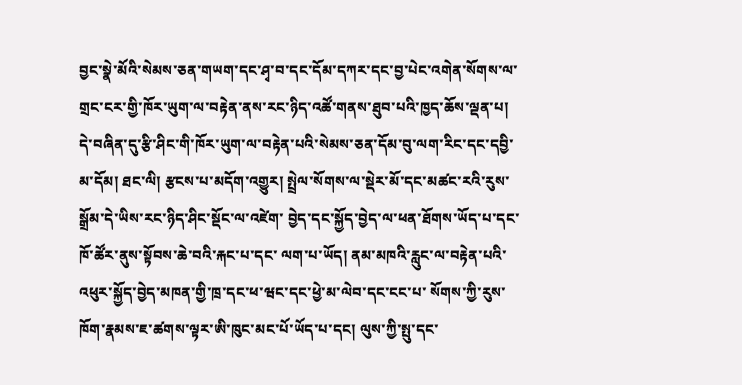བྱང་སྣེ་མོའི་སེམས་ཅན་གཡག་དང་ཤྭ་བ་དང་དོམ་དཀར་དང་བྱ་པེང་འགེན་སོགས་ལ་གྲང་ངར་གྱི་ཁོར་ཡུག་ལ་བརྟེན་ནས་རང་ཉིད་འཚོ་གནས་ཐུབ་པའི་ཁྱད་ཆོས་ལྡན་པ། དེ་བཞིན་དུ་རྩི་ཤིང་གི་ཁོར་ཡུག་ལ་བརྟེན་པའི་སེམས་ཅན་དོམ་བུ་ལག་རིང་དང་དབྱི་མ་དོམ། ཐང་ལི། རྩངས་པ་མདོག་འགྱུར། སྤྲེལ་སོགས་ལ་སྡེར་མོ་དང་མཚང་རའི་རུས་སྒྲོམ་དེ་ཡིས་རང་ཉིད་ཤིང་སྡོང་ལ་འཛེག་ བྱེད་དང་སྐྱོད་བྱེད་ལ་ཕན་ཐོགས་ཡོད་པ་དང་ཁོ་ཚོར་ནུས་སྟོབས་ཆེ་བའི་རྐང་པ་དང་ ལག་པ་ཡོད། ནམ་མཁའི་རླུང་ལ་བརྟེན་པའི་འཕུར་སྐྱོད་བྱེད་མཁན་གྱི་ཁྲ་དང་ཕ་ཝང་དང་ཕྱེ་མ་ལེབ་དང་ངང་པ་ སོགས་ཀྱི་རུས་ཁོག་རྣམས་ཇ་ཚགས་ལྟར་ཨི་ཁུང་མང་པོ་ཡོད་པ་དང། ལུས་ཀྱི་སྤུ་དང་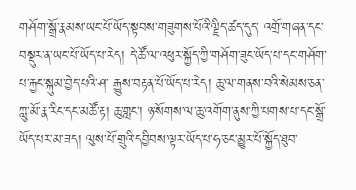གཤོག་སྒྲོ་རྣམས་ཡང་པོ་ཡོད་སྟབས་གཟུགས་པོའི་ལྗིད་ཚད་དུད་ འགྲོ་གཞན་དང་བསྡུར་ན་ཡང་པོ་ཡོད་པ་རེད། དེ་ཚོ་ལ་འཕུར་སྐྱོད་ཀྱི་གཤོག་ཟུང་ཡོད་པ་དང་གཤོག་པ་རྐྱང་སྐུམ་བྱེད་པའི་ཤ་ རྒྱུས་བརྟན་པོ་ཡོད་པ་རེད། ཆུ་ལ་གནས་བའི་སེམས་ཅན་ཀླུ་མོ་རྣ་རིང་དང་མཚོ་རྟ། ཆུ་གླང་། ཉ་སོགས་ལ་ཆུ་འགོག་ནུས་ཀྱི་པགས་པ་དང་སྒྲོ་ཡོད་པར་མ་ཟད། ལུས་པོ་གྲུའི་དབྱིབས་ལྟར་ཡོད་པ་ཧ་ཅང་མྱུར་པོ་སྐྱོད་ཐུབ་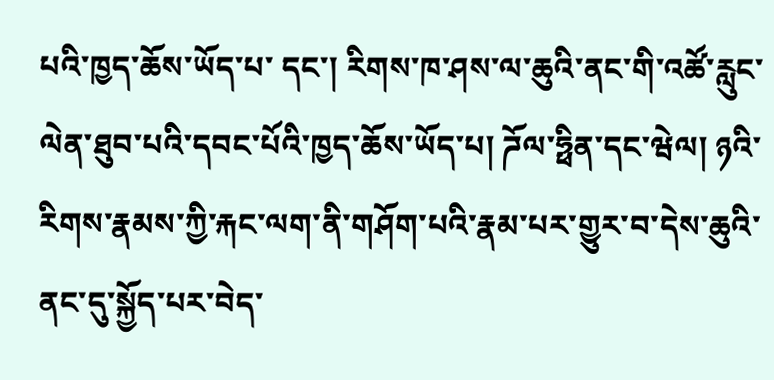པའི་ཁྱད་ཆོས་ཡོད་པ་ དང་། རིགས་ཁ་ཤས་ལ་ཆུའི་ནང་གི་འཚོ་རླུང་ལེན་ཐུབ་པའི་དབང་པོའི་ཁྱད་ཆོས་ཡོད་པ། ཌོལ་ཧྥིན་དང་ཝེལ། ཉའི་རིགས་རྣམས་ཀྱི་རྐང་ལག་ནི་གཤོག་པའི་རྣམ་པར་གྱུར་བ་དེས་ཆུའི་ནང་དུ་སྐྱོད་པར་བེད་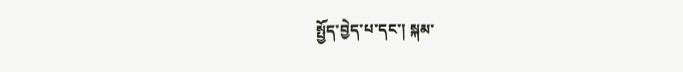སྤྱོད་བྱེད་པ་དང་། སྐམ་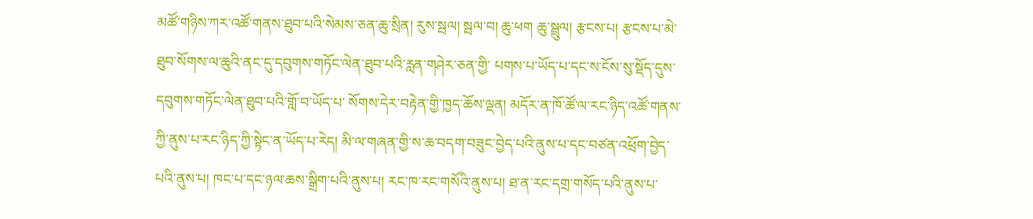མཚོ་གཉིས་ཀར་འཚོ་གནས་ཐུབ་པའི་སེམས་ཅན་ཆུ་སྲིན། རུས་སྦལ། སྦལ་བ། ཆུ་ཕག ཆུ་སྦྲུལ། རྩངས་པ། རྩངས་པ་མེ་ཐུབ་སོགས་ལ་ཆུའི་ནང་དུ་དབུགས་གཏོང་ལེན་ཐུབ་པའི་རླན་གཤེར་ཅན་གྱི་ པགས་པ་ཡོད་པ་དང་ས་ངོས་སུ་སྡོད་དུས་དབུགས་གཏོང་ལེན་ཐུབ་པའི་གློ་བ་ཡོད་པ་ སོགས་དེར་བརྟེན་གྱི་ཁྱད་ཆོས་ལྡན། མདོར་ན་ཁོ་ཚོ་ལ་རང་ཉིད་འཚོ་གནས་ཀྱི་ནུས་པ་རང་ཉིད་ཀྱི་སྟེང་ན་ཡོད་པ་རེད། མི་ལ་གཞན་གྱི་ས་ཆ་བདག་བཟུང་བྱེད་པའི་ནུས་པ་དང་བཙན་འཕྲོག་བྱེད་པའི་ནུས་པ། ཁང་པ་དང་ཉལ་ཆས་སྒྲིག་པའི་ནུས་པ། རང་ཁ་རང་གསོའི་ནུས་པ། ཐ་ན་རང་དགྲ་གསོད་པའི་ནུས་པ་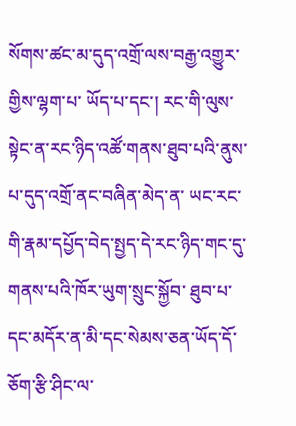སོགས་ཚང་མ་དུད་འགྲོ་ལས་བརྒྱ་འགྱུར་གྱིས་ལྷག་པ་ ཡོད་པ་དང་། རང་གི་ལུས་སྟེང་ན་རང་ཉིད་འཚོ་གནས་ཐུབ་པའི་ནུས་པ་དུད་འགྲོ་ནང་བཞིན་མེད་ན་ ཡང་རང་གི་རྣམ་དཔྱོད་བེད་སྤྱད་དེ་རང་ཉིད་གང་དུ་གནས་པའི་ཁོར་ཡུག་སྲུང་སྐྱོབ་ ཐུབ་པ་དང་མདོར་ན་མི་དང་སེམས་ཅན་ཡོད་དོ་ཅོག་རྩི་ཤིང་ལ་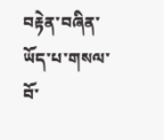བརྟེན་བཞིན་ཡོད་པ་གསལ་ བོ་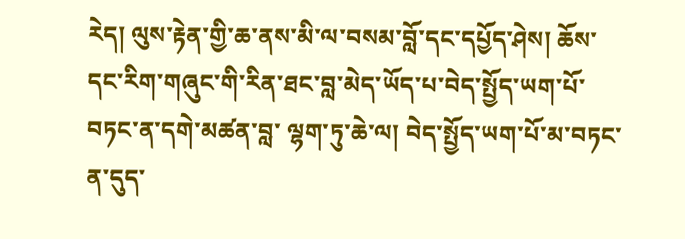རེད། ལུས་རྟེན་གྱི་ཆ་ནས་མི་ལ་བསམ་བློ་དང་དཔྱོད་ཤེས། ཆོས་དང་རིག་གཞུང་གི་རིན་ཐང་བླ་མེད་ཡོད་པ་བེད་སྤྱོད་ཡག་པོ་བཏང་ན་དགེ་མཚན་བླ་ ལྷག་ཏུ་ཆེ་ལ། བེད་སྤྱོད་ཡག་པོ་མ་བཏང་ན་དུད་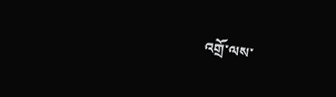འགྲོ་ལས་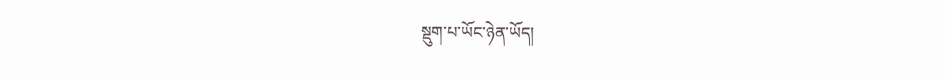སྡུག་པ་ཡོང་ཉེན་ཡོད།